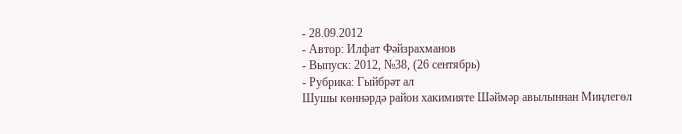- 28.09.2012
- Автор: Илфат Фәйзрахманов
- Выпуск: 2012, №38, (26 сентябрь)
- Рубрика: Гыйбрәт ал
Шушы көннәрдә район хакимияте Шәймәр авылыннан Миңлегөл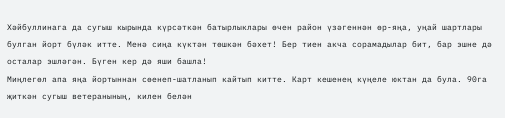Хәйбуллинага да сугыш кырында күрсәткән батырлыклары өчен район үзәгеннән өр-яңа, уңай шартлары булган йорт бүләк итте. Менә сиңа күктән төшкән бәхет! Бер тиен акча сорамадылар бит, бар эшне дә осталар эшләгән. Бүген кер дә яши башла!
Миңлегөл апа яңа йортыннан сөенеп-шатланып кайтып китте. Карт кешенең күңеле юктан да була. 90га җиткән сугыш ветеранының, килен белән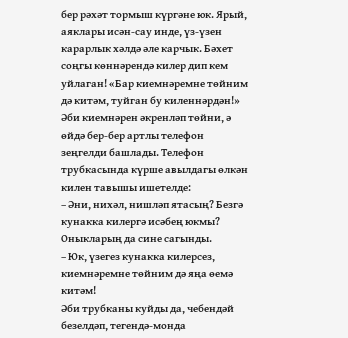бер рәхәт тормыш күргәне юк. Ярый, аяклары исән-сау инде, үз-үзен карарлык хәлдә әле карчык. Бәхет соңгы көннәрендә килер дип кем уйлаган! «Бар киемнәремне төйним дә китәм, туйган бу киленнәрдән!»
Әби киемнәрен әкренләп төйни, ә өйдә бер-бер артлы телефон зеңгелди башлады. Телефон трубкасында күрше авылдагы өлкән килен тавышы ишетелде:
– Әни, нихәл, нишләп ятасың? Безгә кунакка килергә исәбең юкмы? Оныкларың да сине сагынды.
– Юк, үзегез кунакка килерсез, киемнәремне төйним дә яңа өемә китәм!
Әби трубканы куйды да, чебендәй безелдәп, тегендә-монда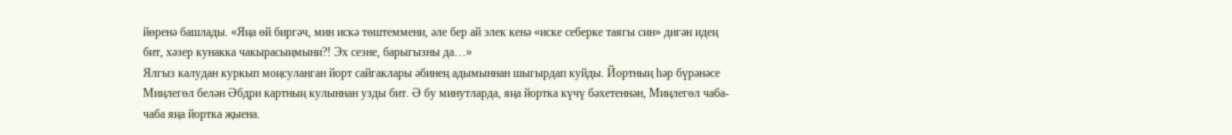йөренә башлады. «Яңа өй биргәч, мин искә төштеммени, әле бер ай элек кенә «иске себерке таягы син» дигән идең бит, хәзер кунакка чакырасыңмыни?! Эх сезне, барыгызны да…»
Ялгыз калудан куркып моңсуланган йорт сайгаклары әбинең адымыннан шыгырдап куйды. Йортның һәр бүрәнәсе Миңлегөл белән Әбдри картның кулыннан узды бит. Ә бу минутларда, яңа йортка күчү бәхетеннән, Миңлегөл чаба-чаба яңа йортка җыена.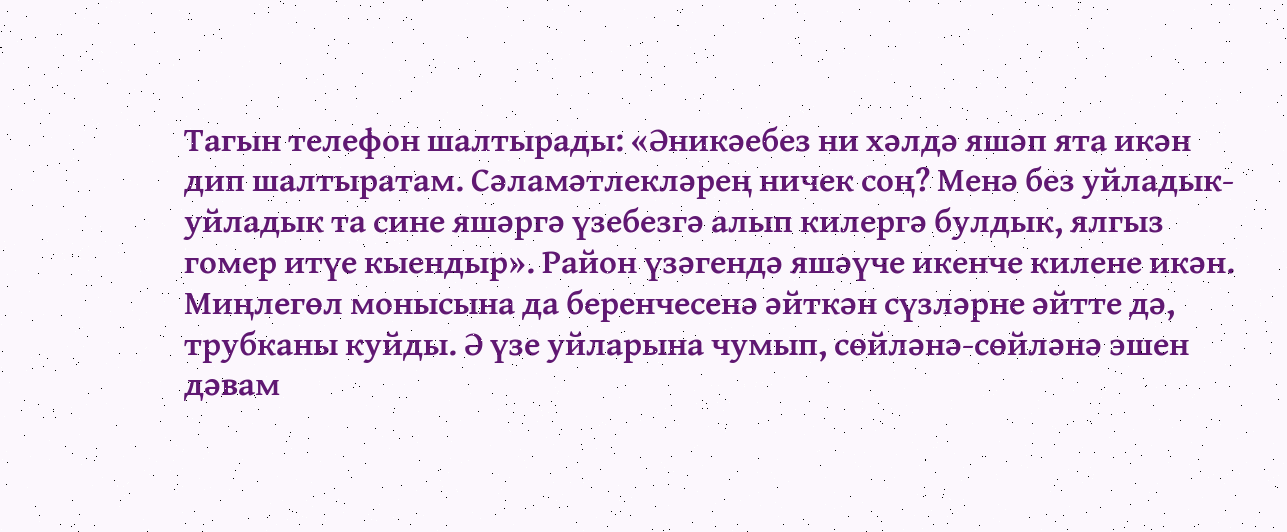Тагын телефон шалтырады: «Әникәебез ни хәлдә яшәп ята икән дип шалтыратам. Сәламәтлекләрең ничек соң? Менә без уйладык-уйладык та сине яшәргә үзебезгә алып килергә булдык, ялгыз гомер итүе кыендыр». Район үзәгендә яшәүче икенче килене икән. Миңлегөл монысына да беренчесенә әйткән сүзләрне әйтте дә, трубканы куйды. Ә үзе уйларына чумып, сөйләнә-сөйләнә эшен дәвам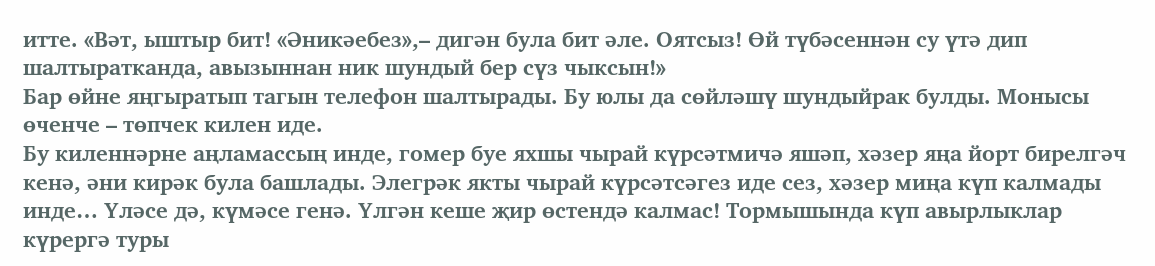итте. «Вәт, ыштыр бит! «Әникәебез»,– дигән була бит әле. Оятсыз! Өй түбәсеннән су үтә дип шалтыратканда, авызыннан ник шундый бер сүз чыксын!»
Бар өйне яңгыратып тагын телефон шалтырады. Бу юлы да сөйләшү шундыйрак булды. Монысы өченче – төпчек килен иде.
Бу киленнәрне аңламассың инде, гомер буе яхшы чырай күрсәтмичә яшәп, хәзер яңа йорт бирелгәч кенә, әни кирәк була башлады. Элегрәк якты чырай күрсәтсәгез иде сез, хәзер миңа күп калмады инде… Үләсе дә, күмәсе генә. Үлгән кеше җир өстендә калмас! Тормышында күп авырлыклар күрергә туры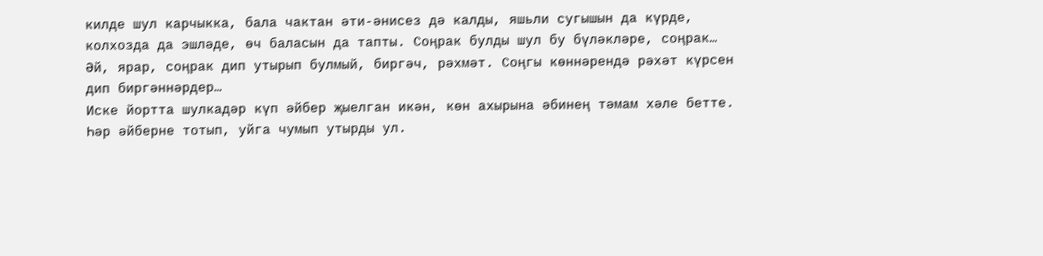килде шул карчыкка, бала чактан әти-әнисез дә калды, яшьли сугышын да күрде, колхозда да эшләде, өч баласын да тапты. Соңрак булды шул бу бүләкләре, соңрак… Әй, ярар, соңрак дип утырып булмый, биргәч, рәхмәт. Соңгы көннәрендә рәхәт күрсен дип биргәннәрдер…
Иске йортта шулкадәр күп әйбер җыелган икән, көн ахырына әбинең тәмам хәле бетте. Һәр әйберне тотып, уйга чумып утырды ул.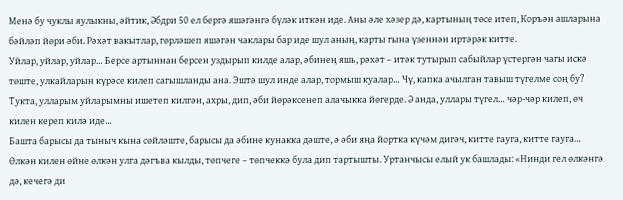Менә бу чуклы яулыкны, әйтик, Әбдри 50 ел бергә яшәгәнгә бүләк иткән иде. Аны әле хәзер дә, картының төсе итеп, Коръән ашларына бәйләп йөри әби. Рәхәт вакытлар, гөрләшеп яшәгән чаклары бар иде шул аның, карты гына үзеннән иртәрәк китте.
Уйлар, уйлар, уйлар… Берсе артыннан берсен уздырып килде алар, әбинең яшь, рәхәт – итәк тутырып сабыйлар үстергән чагы искә төште, улкайларын күрәсе килеп сагышланды ана. Эштә шул инде алар, тормыш куалар… Чү, капка ачылган тавыш түгелме соң бу? Тукта, улларым уйларымны ишетеп килгән, ахры, дип, әби йөрәксенеп алачыкка йөгерде. Ә анда, уллары түгел… чәр-чәр килеп, өч килен кереп килә иде…
Башта барысы да тыныч кына сөйләште, барысы да әбине кунакка дәште, ә әби яңа йортка күчәм дигәч, китте гауга, китте гауга… Өлкән килен өйне өлкән улга дәгъва кылды, төпчеге – төпчеккә була дип тартышты. Уртанчысы елый ук башлады: «Нинди гел өлкәнгә дә, кечегә ди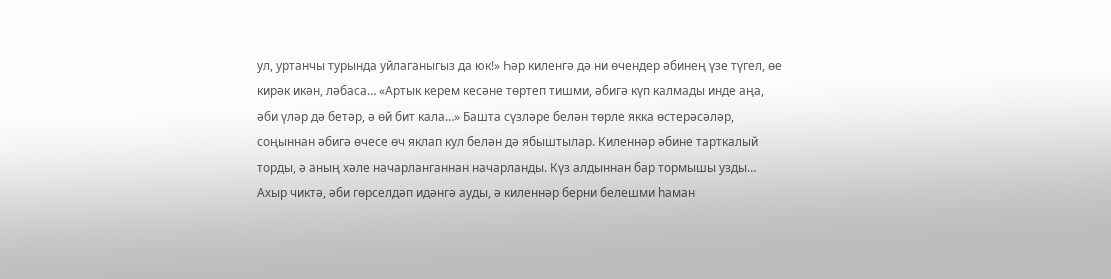ул, уртанчы турында уйлаганыгыз да юк!» Һәр киленгә дә ни өчендер әбинең үзе түгел, өе кирәк икән, ләбаса… «Артык керем кесәне төртеп тишми, әбигә күп калмады инде аңа, әби үләр дә бетәр, ә өй бит кала…» Башта сүзләре белән төрле якка өстерәсәләр, соңыннан әбигә өчесе өч яклап кул белән дә ябыштылар. Киленнәр әбине тарткалый торды, ә аның хәле начарланганнан начарланды. Күз алдыннан бар тормышы узды… Ахыр чиктә, әби гөрселдәп идәнгә ауды, ә киленнәр берни белешми һаман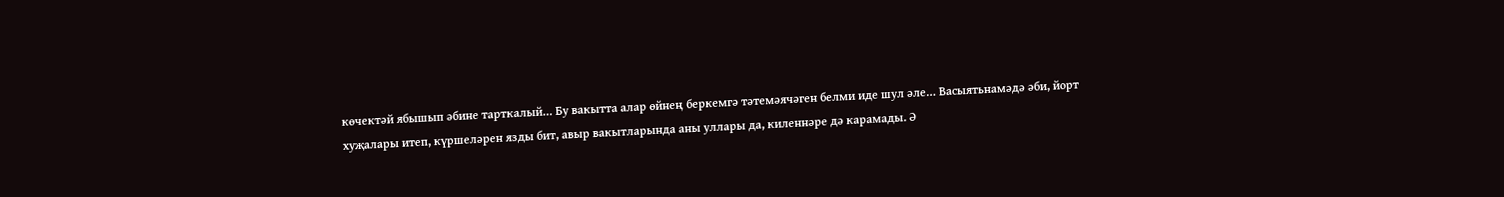көчектәй ябышып әбине тарткалый… Бу вакытта алар өйнең беркемгә тәтемәячәген белми иде шул әле… Васыятьнамәдә әби, йорт хуҗалары итеп, күршеләрен язды бит, авыр вакытларында аны уллары да, киленнәре дә карамады. Ә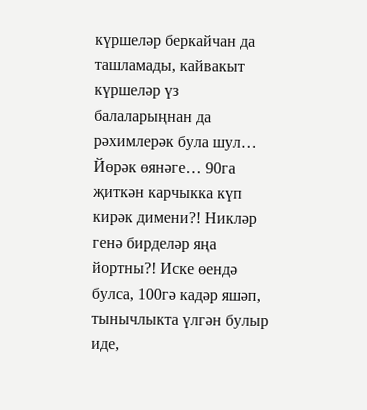күршеләр беркайчан да ташламады, кайвакыт күршеләр үз балаларыңнан да рәхимлерәк була шул…
Йөрәк өянәге… 90га җиткән карчыкка күп кирәк димени?! Никләр генә бирделәр яңа йортны?! Иске өендә булса, 100гә кадәр яшәп, тынычлыкта үлгән булыр иде,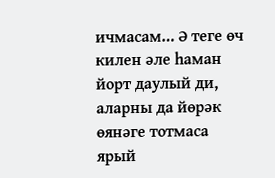ичмасам… Ә теге өч килен әле һаман йорт даулый ди, аларны да йөрәк өянәге тотмаса ярый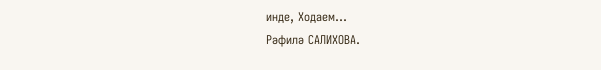инде, Ходаем…
Рәфилә САЛИХОВА.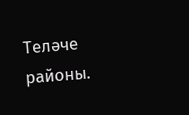Теләче районы.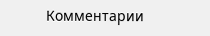Комментарии